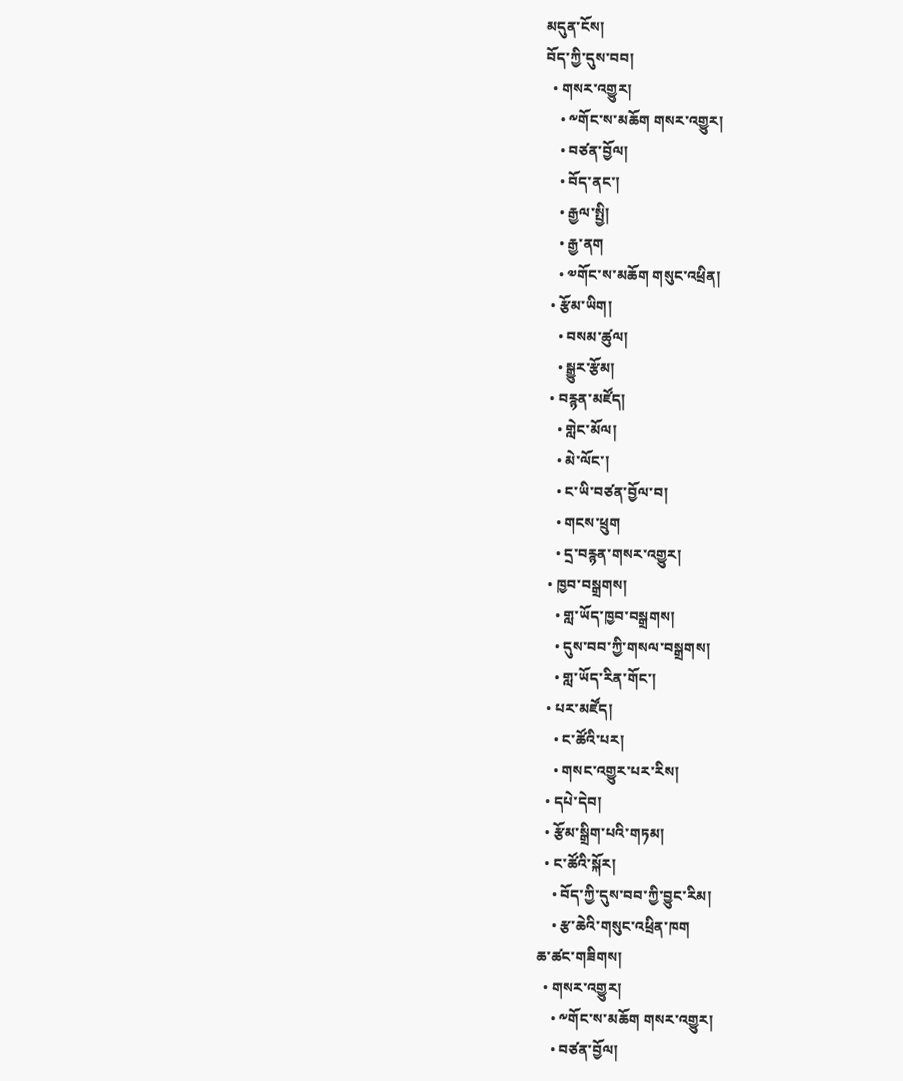མདུན་ངོས།
བོད་ཀྱི་དུས་བབ།
  • གསར་འགྱུར།
    • ༸གོང་ས་མཆོག གསར་འགྱུར།
    • བཙན་བྱོལ།
    • བོད་ནང་།
    • རྒྱལ་སྤྱི།
    • རྒྱ་ནག
    • ༧གོང་ས་མཆོག གསུང་འཕྲིན།
  • རྩོམ་ཡིག།
    • བསམ་ཚུལ།
    • སྒྱུར་རྩོམ།
  • བརྙན་མཛོད།
    • གླེང་མོལ།
    • མེ་ལོང་།
    • ང་ཡི་བཙན་བྱོལ་བ།
    • གངས་ཕྲུག
    • དྲ་བརྙན་གསར་འགྱུར།
  • ཁྱབ་བསྒྲགས།
    • གླ་ཡོད་ཁྱབ་བསྒྲགས།
    • དུས་བབ་ཀྱི་གསལ་བསྒྲགས།
    • གླ་ཡོད་རིན་གོང་།
  • པར་མཛོད།
    • ང་ཚོའི་པར།
    • གསང་འགྱུར་པར་རིས།
  • དཔེ་དེབ།
  • རྩོམ་སྒྲིག་པའི་གཏམ།
  • ང་ཚོའི་སྐོར།
    • བོད་ཀྱི་དུས་བབ་ཀྱི་བྱུང་རིམ།
    • རྩ་ཆེའི་གསུང་འཕྲིན་ཁག
ཆ་ཚང་གཟིགས།
  • གསར་འགྱུར།
    • ༸གོང་ས་མཆོག གསར་འགྱུར།
    • བཙན་བྱོལ།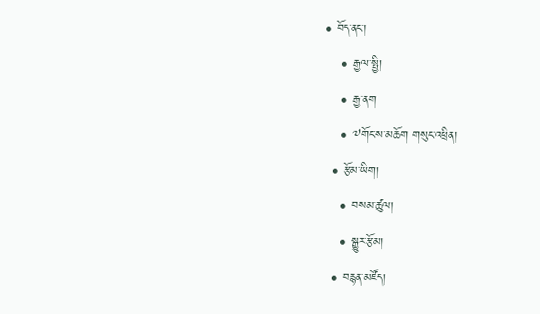• བོད་ནང་།
    • རྒྱལ་སྤྱི།
    • རྒྱ་ནག
    • ༧གོང་ས་མཆོག གསུང་འཕྲིན།
  • རྩོམ་ཡིག།
    • བསམ་ཚུལ།
    • སྒྱུར་རྩོམ།
  • བརྙན་མཛོད།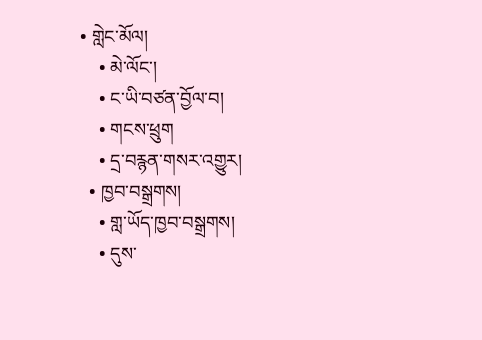• གླེང་མོལ།
    • མེ་ལོང་།
    • ང་ཡི་བཙན་བྱོལ་བ།
    • གངས་ཕྲུག
    • དྲ་བརྙན་གསར་འགྱུར།
  • ཁྱབ་བསྒྲགས།
    • གླ་ཡོད་ཁྱབ་བསྒྲགས།
    • དུས་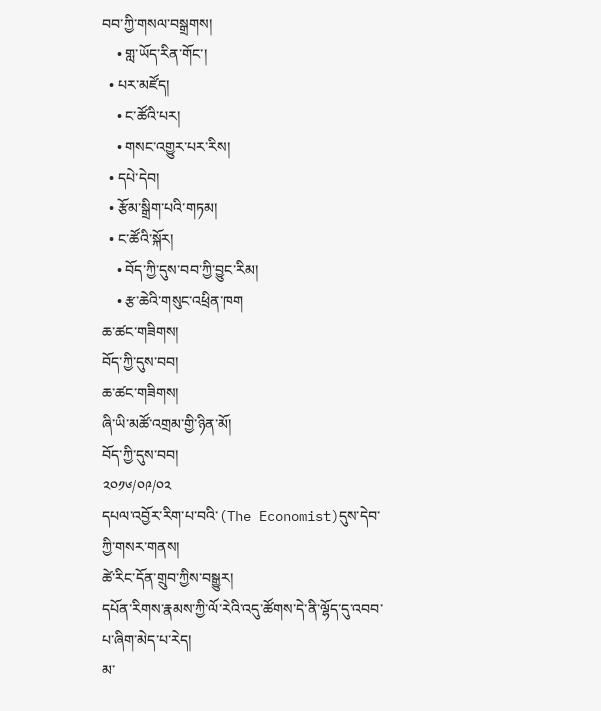བབ་ཀྱི་གསལ་བསྒྲགས།
    • གླ་ཡོད་རིན་གོང་།
  • པར་མཛོད།
    • ང་ཚོའི་པར།
    • གསང་འགྱུར་པར་རིས།
  • དཔེ་དེབ།
  • རྩོམ་སྒྲིག་པའི་གཏམ།
  • ང་ཚོའི་སྐོར།
    • བོད་ཀྱི་དུས་བབ་ཀྱི་བྱུང་རིམ།
    • རྩ་ཆེའི་གསུང་འཕྲིན་ཁག
ཆ་ཚང་གཟིགས།
བོད་ཀྱི་དུས་བབ།
ཆ་ཚང་གཟིགས།
ཞི་ཡི་མཚོ་འགྲམ་གྱི་ཉིན་མོ།
བོད་ཀྱི་དུས་བབ།
༢༠༡༦/༠༩/༠༢
དཔལ་འབྱོར་རིག་པ་བའི་(The Economist)དུས་དེབ་ཀྱི་གསར་གནས།
ཚེ་རིང་དོན་གྲུབ་ཀྱིས་བསྒྱུར།
དཔོན་རིགས་རྣམས་ཀྱི་ལོ་རེའི་འདུ་ཚོགས་དེ་ནི་ལྷོད་དུ་འབབ་པ་ཞིག་མེད་པ་རེད།
མ་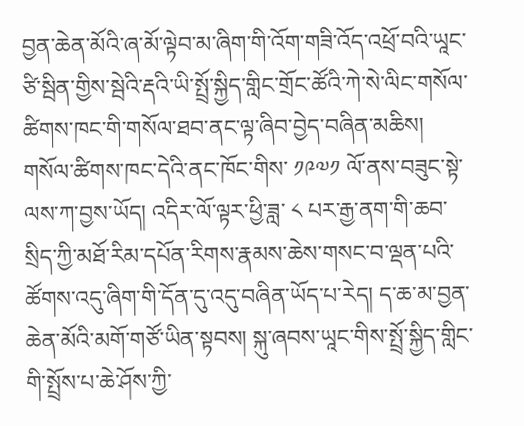བྱན་ཆེན་མོའི་ཞ་མོ་ལྟེབ་མ་ཞིག་གི་འོག་གཟི་འོད་འཕྲོ་བའི་ཡཱང་ཙི་སྦིན་གྱིས་སྦེའི་རྡའི་ཡི་སྤྲོ་སྐྱིད་གླིང་གྲོང་ཚོའི་ཀེ་སེ་ལིང་གསོལ་ཚིགས་ཁང་གི་གསོལ་ཐབ་ནང་ལྟ་ཞིབ་བྱེད་བཞིན་མཆིས། གསོལ་ཚིགས་ཁང་དེའི་ནང་ཁོང་གིས་ ༡༩༧༡ ལོ་ནས་བཟུང་སྟེ་ལས་ཀ་བྱས་ཡོད། འདིར་ལོ་ལྟར་ཕྱི་ཟླ་ ༨ པར་རྒྱ་ནག་གི་ཆབ་སྲིད་ཀྱི་མཐོ་རིམ་དཔོན་རིགས་རྣམས་ཆེས་གསང་བ་ལྡན་པའི་ཚོགས་འདུ་ཞིག་གི་དོན་དུ་འདུ་བཞིན་ཡོད་པ་རེད། ད་ཆ་མ་བྱན་ཆེན་མོའི་མགོ་གཙོ་ཡིན་སྟབས། སྐུ་ཞབས་ཡཱང་གིས་སྤྲོ་སྐྱིད་གླིང་གི་སྤྲོས་པ་ཆེ་ཤོས་ཀྱི་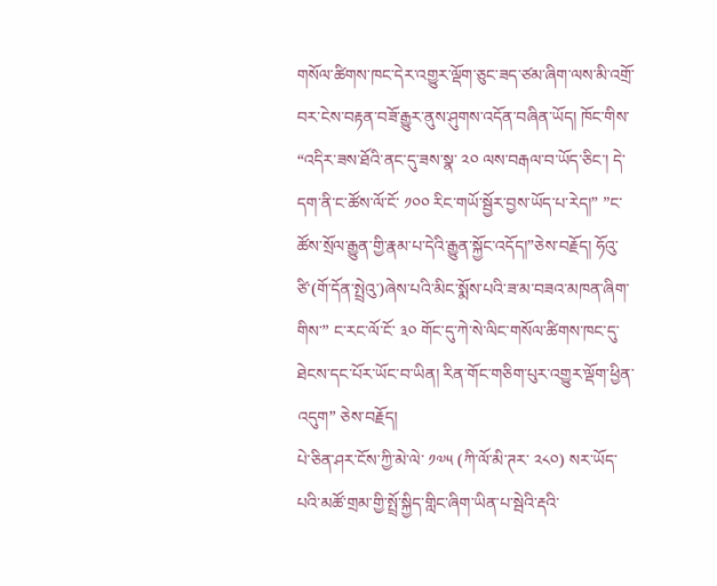གསོལ་ཚིགས་ཁང་དེར་འགྱུར་ལྡོག་ཅུང་ཟད་ཙམ་ཞིག་ལས་མི་འགྲོ་བར་ངེས་བརྟན་བཟོ་རྒྱུར་ནུས་ཤུགས་འདོན་བཞིན་ཡོད། ཁོང་གིས་ “འདིར་ཟས་ཐོའི་ནང་དུ་ཟས་སྣ་ ༢༠ ལས་བརྒལ་བ་ཡོད་ཅིང་། དེ་དག་ནི་ང་ཚོས་ལོ་ངོ་ ༡༠༠ རིང་གཡོ་སྦྱོར་བྱས་ཡོད་པ་རེད།” ”ང་ཚོས་སྲོལ་རྒྱུན་གྱི་རྣམ་པ་དེའི་རྒྱུན་སྐྱོང་འདོད།”ཅེས་བརྗོད། ཧོའུ་ཙི་(གོ་དོན་སྤྲེའུ་)ཞེས་པའི་མིང་སྨོས་པའི་ཟ་མ་བཟའ་མཁན་ཞིག་གིས་” ང་རང་ལོ་ངོ་ ༣༠ གོང་དུ་ཀེ་སེ་ལིང་གསོལ་ཚིགས་ཁང་དུ་ཐེངས་དང་པོར་ཡོང་བ་ཡིན། རིན་གོང་གཅིག་པུར་འགྱུར་ལྡོག་ཕྱིན་འདུག” ཅེས་བརྗོད།
པེ་ཅིན་ཤར་ངོས་ཀྱི་མེ་ལེ་ ༡༧༥ (ཀི་ལོ་མི་ཊར་ ༢༨༠) སར་ཡོད་པའི་མཚོ་གྲམ་གྱི་སྤྲོ་སྐྱིད་གླིང་ཞིག་ཡིན་པ་སྦེའི་རྡའི་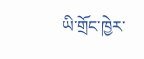ཡི་གྲོང་ཁྱེར་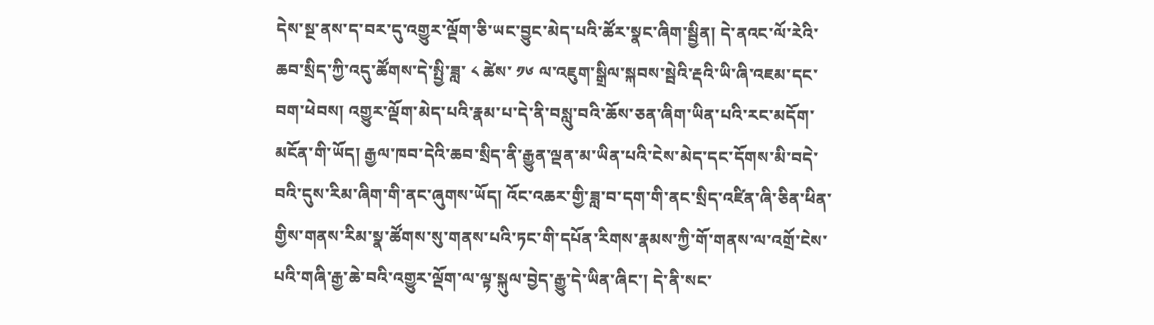དེས་སྔ་ནས་ད་བར་དུ་འགྱུར་ལྡོག་ཅི་ཡང་བྱུང་མེད་པའི་ཚོར་སྣང་ཞིག་སྦྱིན། དེ་ནའང་ལོ་རེའི་ཆབ་སྲིད་ཀྱི་འདུ་ཚོགས་དེ་སྤྱི་ཟླ་ ༨ ཚེས་ ༡༦ ལ་འཇུག་སྒྲིལ་སྐབས་སྦེའི་རྡའི་ཡི་ཞི་འཇམ་དང་བག་ཕེབས། འགྱུར་ལྡོག་མེད་པའི་རྣམ་པ་དེ་ནི་བསླུ་བའི་ཆོས་ཅན་ཞིག་ཡིན་པའི་རང་མདོག་མངོན་གི་ཡོད། རྒྱལ་ཁབ་དེའི་ཆབ་སྲིད་ནི་རྒྱུན་ལྡན་མ་ཡིན་པའི་ངེས་མེད་དང་དོགས་མི་བདེ་བའི་དུས་རིམ་ཞིག་གི་ནང་ཞུགས་ཡོད། འོང་འཆར་གྱི་ཟླ་བ་དག་གི་ནང་སྲིད་འཛིན་ཞི་ཅིན་ཕིན་གྱིས་གནས་རིམ་སྣ་ཚོགས་སུ་གནས་པའི་ཏང་གི་དཔོན་རིགས་རྣམས་ཀྱི་གོ་གནས་ལ་འགྲོ་ངེས་པའི་གཞི་རྒྱ་ཆེ་བའི་འགྱུར་ལྡོག་ལ་ལྟ་སྐུལ་བྱེད་རྒྱུ་དེ་ཡིན་ཞིང་། དེ་ནི་སང་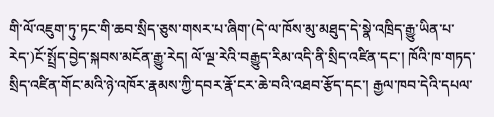གི་ལོ་འཇུག་ཏུ་ཏང་གི་ཆབ་སྲིད་ཅུས་གསར་པ་ཞིག་(དེ་ལ་ཁོས་མུ་མཐུད་དེ་སྣེ་འཁྲིད་རྒྱུ་ཡིན་པ་རེད་)ངོ་སྤྲོད་བྱེད་སྐབས་མངོན་རྒྱུ་རེད། ལོ་ལྔ་རེའི་བརྒྱུད་རིམ་འདི་ནི་སྲིད་འཛིན་དང་། ཁོའི་ཁ་གཏད་སྲིད་འཛིན་གོང་མའི་ཉེ་འཁོར་རྣམས་ཀྱི་དབར་རྣོ་ངར་ཆེ་བའི་འཐབ་རྩོད་དང་། རྒྱལ་ཁབ་དེའི་དཔལ་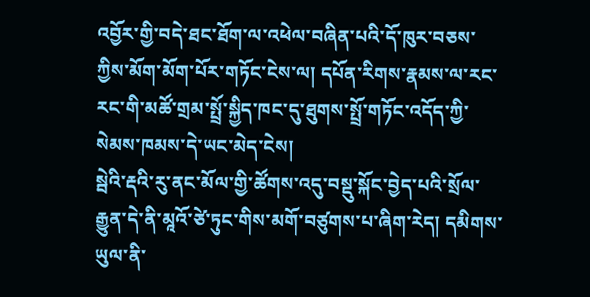འབྱོར་གྱི་བདེ་ཐང་ཐོག་ལ་འཕེལ་བཞིན་པའི་དོ་ཁུར་བཅས་ཀྱིས་མོག་མོག་པོར་གཏོང་ངེས་ལ། དཔོན་རིགས་རྣམས་ལ་རང་རང་གི་མཚོ་གྲམ་སྤྲོ་སྐྱིད་ཁང་དུ་ཐུགས་སྤྲོ་གཏོང་འདོད་ཀྱི་སེམས་ཁམས་དེ་ཡང་མེད་ངེས།
སྦེའི་རྡའི་རུ་ནང་མོལ་གྱི་ཚོགས་འདུ་བསྡུ་སྐོང་བྱེད་པའི་སྲོལ་རྒྱུན་དེ་ནི་མཱའོ་ཙེ་ཏུང་གིས་མགོ་བཙུགས་པ་ཞིག་རེད། དམིགས་ཡུལ་ནི་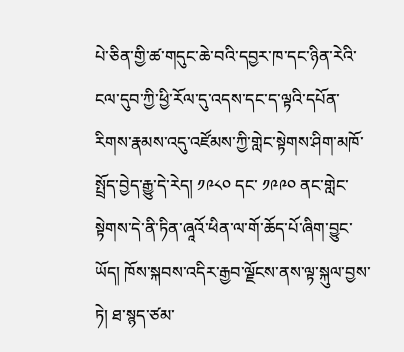པེ་ཅིན་གྱི་ཚ་གདུང་ཆེ་བའི་དབྱར་ཁ་དང་ཉིན་རེའི་ངལ་དུབ་ཀྱི་ཕྱི་རོལ་དུ་འདས་དང་ད་ལྟའི་དཔོན་རིགས་རྣམས་འདུ་འཛོམས་ཀྱི་གླེང་སྟེགས་ཤིག་མཁོ་སྤྲོད་བྱེད་རྒྱུ་དེ་རེད། ༡༩༨༠ དང་ ༡༩༩༠ ནང་གླེང་སྟེགས་དེ་ནི་ཏིན་ཞཱའོ་ཕིན་ལ་གོ་ཆོད་པོ་ཞིག་བྱུང་ཡོད། ཁོས་སྐབས་འདིར་རྒྱབ་ལྗོངས་ནས་ལྟ་སྐུལ་བྱས་ཏེ། ཐ་སྙད་ཙམ་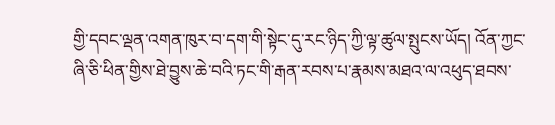གྱི་དབང་ལྡན་འགན་ཁུར་བ་དག་གི་སྟེང་དུ་རང་ཉིད་ཀྱི་ལྟ་ཚུལ་སྤུངས་ཡོད། འོན་ཀྱང་ཞི་ཅི་ཕིན་གྱིས་ཐེ་བྱུས་ཆེ་བའི་ཏང་གི་རྒན་རབས་པ་རྣམས་མཐའ་ལ་འཕུད་ཐབས་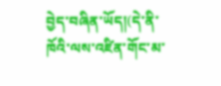བྱེད་བཞིན་ཡོད།(དེ་ནི་ཁོའི་ལས་འཛིན་གོང་མ་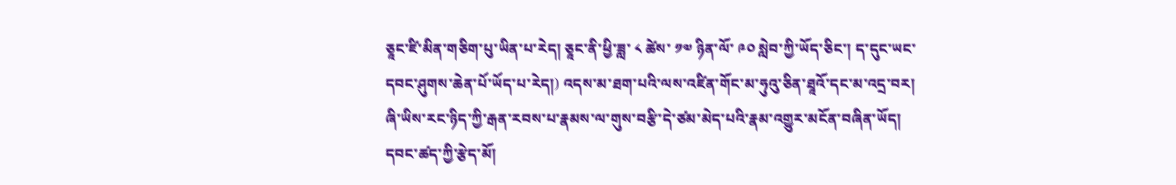ཅཱང་ཛི་མིན་གཅིག་པུ་ཡིན་པ་རེད། ཅཱང་ནི་ཕྱི་ཟླ་ ༨ ཚེས་ ༡༧ ཉིན་ལོ་ ༩༠ སླེབ་ཀྱི་ཡོད་ཅིང་། ད་དུང་ཡང་དབང་ཤུགས་ཆེན་པོ་ཡོད་པ་རེད།) འདས་མ་ཐག་པའི་ལས་འཛིན་གོང་མ་ཧུའུ་ཅིན་ཐཱའོ་དང་མ་འདྲ་བར། ཞི་ཡིས་རང་ཉིད་ཀྱི་རྒན་རབས་པ་རྣམས་ལ་གུས་བརྩི་དེ་ཙམ་མེད་པའི་རྣམ་འགྱུར་མངོན་བཞིན་ཡོད།
དབང་ཚད་ཀྱི་རྩེད་མོ།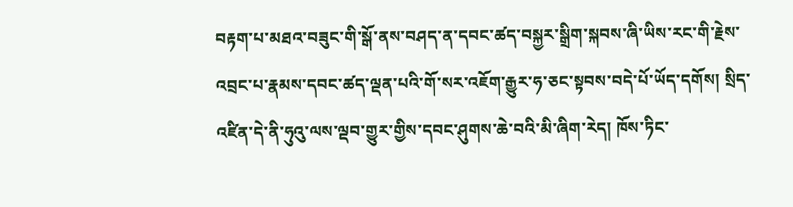བརྟག་པ་མཐའ་བཟུང་གི་སྒོ་ནས་བཤད་ན་དབང་ཚད་བསྐྱར་སྒྲིག་སྐབས་ཞི་ཡིས་རང་གི་རྗེས་འབྲང་པ་རྣམས་དབང་ཚད་ལྡན་པའི་གོ་སར་འཇོག་རྒྱུར་ཧ་ཅང་སྟབས་བདེ་པོ་ཡོད་དགོས། སྲིད་འཛིན་དེ་ནི་ཧུའུ་ལས་ལྡབ་གྱུར་གྱིས་དབང་ཤུགས་ཆེ་བའི་མི་ཞིག་རེད། ཁོས་ཏིང་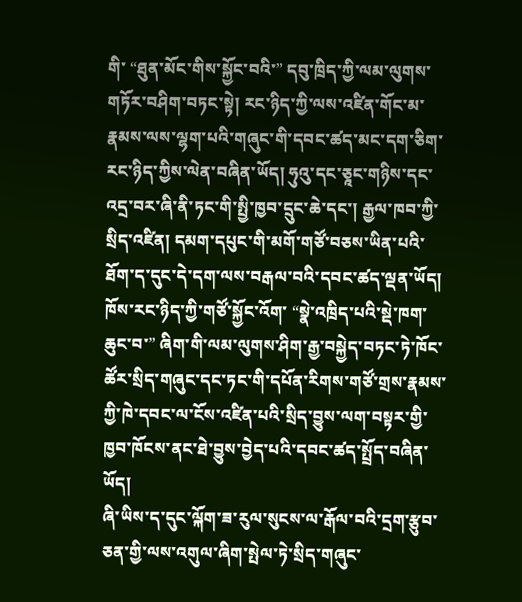གི་ “ཐུན་མོང་གིས་སྐྱོང་བའི་” དབུ་ཁྲིད་ཀྱི་ལམ་ལུགས་གཏོར་བཤིག་བཏང་སྟེ། རང་ཉིད་ཀྱི་ལས་འཛིན་གོང་མ་རྣམས་ལས་ལྷག་པའི་གཞུང་གི་དབང་ཚད་མང་དག་ཅིག་རང་ཉིད་ཀྱིས་ལེན་བཞིན་ཡོད། ཧུའུ་དང་ཅཱང་གཉིས་དང་འདྲ་བར་ཞི་ནི་ཏང་གི་སྤྱི་ཁྱབ་དྲུང་ཆེ་དང་། རྒྱལ་ཁབ་ཀྱི་སྲིད་འཛིན། དམག་དཔུང་གི་མགོ་གཙོ་བཅས་ཡིན་པའི་ཐོག་ད་དུང་དེ་དག་ལས་བརྒལ་བའི་དབང་ཚད་ལྡན་ཡོད། ཁོས་རང་ཉིད་ཀྱི་གཙོ་སྐྱོང་འོག་ “སྣེ་འཁྲིད་པའི་སྡེ་ཁག་ཆུང་བ་” ཞིག་གི་ལམ་ལུགས་ཤིག་རྒྱ་བསྐྱེད་བཏང་ཏེ་ཁོང་ཚོར་སྲིད་གཞུང་དང་ཏང་གི་དཔོན་རིགས་གཙོ་གྲས་རྣམས་ཀྱི་ཁེ་དབང་ལ་ངོས་འཛིན་པའི་སྲིད་བྱུས་ལག་བསྟར་གྱི་ཁྱབ་ཁོངས་ནང་ཐེ་བྱུས་བྱེད་པའི་དབང་ཚད་སྤྲོད་བཞིན་ཡོད།
ཞི་ཡིས་ད་དུང་ལྐོག་ཟ་རུལ་སུངས་ལ་རྒོལ་བའི་དྲག་རྩུབ་ཅན་གྱི་ལས་འགུལ་ཞིག་སྤེལ་ཏེ་སྲིད་གཞུང་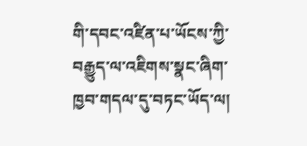གི་དབང་འཛིན་པ་ཡོངས་ཀྱི་བརྒྱུད་ལ་འཇིགས་སྣང་ཞིག་ཁྱབ་གདལ་དུ་བཏང་ཡོད་ལ།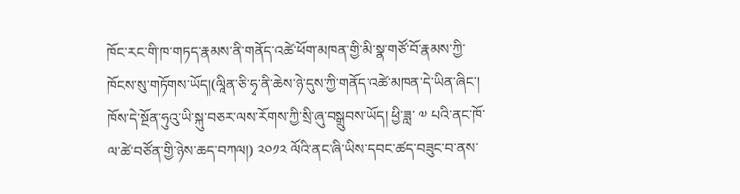ཁོང་རང་གི་ཁ་གཏད་རྣམས་ནི་གནོད་འཚེ་ཕོག་མཁན་གྱི་མི་སྣ་གཙོ་བོ་རྣམས་ཀྱི་ཁོངས་སུ་གཏོགས་ཡོད།(ལཱིན་ཅི་ཧྭ་ནི་ཆེས་ཉེ་དུས་ཀྱི་གནོད་འཚེ་མཁན་དེ་ཡིན་ཞིང་། ཁོས་དེ་སྔོན་ཧུའུ་ཡི་སྐུ་བཅར་ལས་རོགས་ཀྱི་སྲི་ཞུ་བསྒྲུབས་ཡོད། ཕྱི་ཟླ་ ༧ པའི་ནང་ཁོ་ལ་ཚེ་བཙོན་གྱི་ཉེས་ཆད་བཀལ།) ༢༠༡༢ ལོའི་ནང་ཞི་ཡིས་དབང་ཚད་བཟུང་བ་ནས་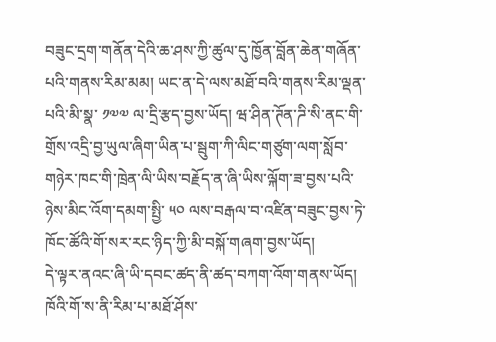བཟུང་དྲག་གནོན་དེའི་ཆ་ཤས་ཀྱི་ཚུལ་དུ་ཁྱོན་བློན་ཆེན་གཞོན་པའི་གནས་རིམ་མམ། ཡང་ན་དེ་ལས་མཐོ་བའི་གནས་རིམ་ལྡན་པའི་མི་སྣ་ ༡༧༧ ལ་དྲི་རྩད་བྱས་ཡོད། ཝ་ཤིན་ཊོན་ཌི་སི་ནང་གི་གྲོས་འདྲི་བྱ་ཡུལ་ཞིག་ཡིན་པ་སྦུག་ཀི་ལིང་གཙུག་ལག་སློབ་གཉེར་ཁང་གི་ཁྲེན་ལི་ཡིས་བརྗོད་ན་ཞི་ཡིས་ལྐོག་ཟ་བྱས་པའི་ཉེས་མིང་འོག་དམག་སྤྱི་ ༥༠ ལས་བརྒལ་བ་འཛིན་བཟུང་བྱས་ཏེ་ཁོང་ཚོའི་གོ་སར་རང་ཉིད་ཀྱི་མི་བསྐོ་གཞག་བྱས་ཡོད།
དེ་ལྟར་ནའང་ཞི་ཡི་དབང་ཚད་ནི་ཚད་བཀག་འོག་གནས་ཡོད། ཁོའི་གོ་ས་ནི་རིམ་པ་མཐོ་ཤོས་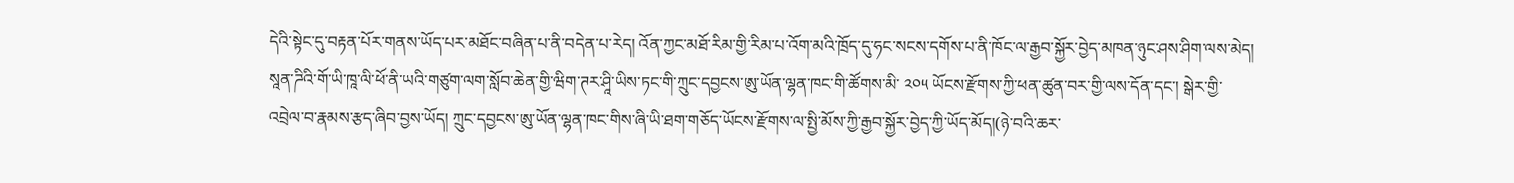དེའི་སྟེང་དུ་བརྟན་པོར་གནས་ཡོད་པར་མཐོང་བཞིན་པ་ནི་བདེན་པ་རེད། འོན་ཀྱང་མཐོ་རིམ་གྱི་རིམ་པ་འོག་མའི་ཁྲོད་དུ་ཧང་སངས་དགོས་པ་ནི་ཁོང་ལ་རྒྱབ་སྐྱོར་བྱེད་མཁན་ཉུང་ཤས་ཤིག་ལས་མེད། སཱན་ཌིའི་གོ་ཡི་ཁཱ་ལི་ཕོ་ནི་ཡའི་གཙུག་ལག་སློབ་ཆེན་གྱི་ཝིག་ཊར་ཤཱི་ཡིས་ཏང་གི་ཀྲུང་དབྱངས་ཨུ་ཡོན་ལྷན་ཁང་གི་ཚོགས་མི་ ༢༠༥ ཡོངས་རྫོགས་ཀྱི་ཕན་ཚུན་བར་གྱི་ལས་དོན་དང་། སྒེར་གྱི་འབྲེལ་བ་རྣམས་རྩད་ཞིབ་བྱས་ཡོད། ཀྲུང་དབྱངས་ཨུ་ཡོན་ལྷན་ཁང་གིས་ཞི་ཡི་ཐག་གཅོད་ཡོངས་རྫོགས་ལ་སྤྱི་མོས་ཀྱི་རྒྱབ་སྐྱོར་བྱེད་ཀྱི་ཡོད་མོད།(ཉེ་བའི་ཆར་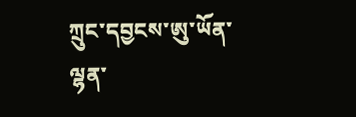ཀྲུང་དབྱངས་ཨུ་ཡོན་ལྷན་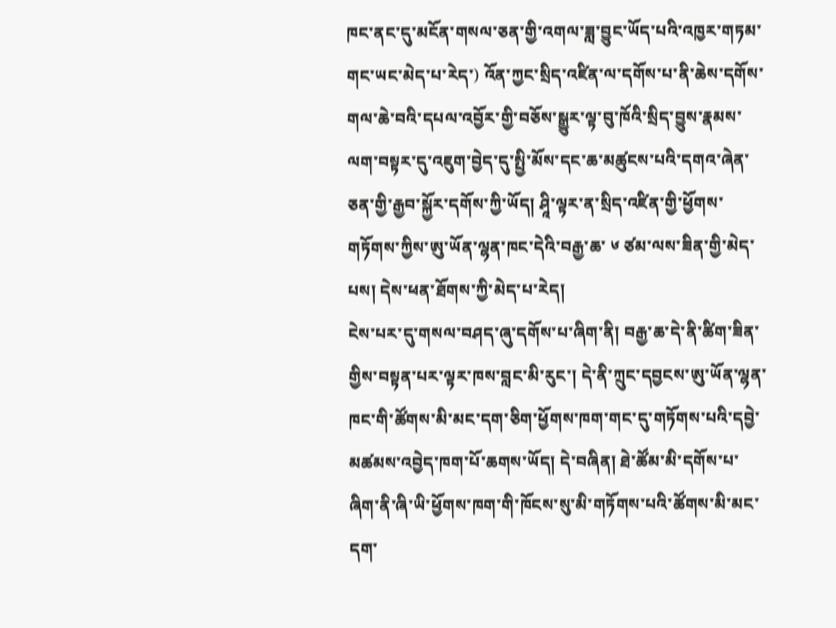ཁང་ནང་དུ་མངོན་གསལ་ཅན་གྱི་འགལ་ཟླ་བྱུང་ཡོད་པའི་འཁྱར་གཏམ་གང་ཡང་མེད་པ་རེད་) འོན་ཀྱང་སྲིད་འཛིན་ལ་དགོས་པ་ནི་ཆེས་དགོས་གལ་ཆེ་བའི་དཔལ་འབྱོར་གྱི་བཅོས་སྒྱུར་ལྟ་བུ་ཁོའི་སྲིད་བྱུས་རྣམས་ལག་བསྟར་དུ་འཇུག་བྱེད་དུ་སྤྱི་མོས་དང་ཆ་མཚུངས་པའི་དགའ་ཞེན་ཅན་གྱི་རྒྱབ་སྐྱོར་དགོས་ཀྱི་ཡོད། ཤཱི་ལྟར་ན་སྲིད་འཛིན་གྱི་ཕྱོགས་གཏོགས་ཀྱིས་ཨུ་ཡོན་ལྷན་ཁང་དེའི་བརྒྱ་ཆ་ ༦ ཙམ་ལས་ཟིན་གྱི་མེད་པས། དེས་ཕན་ཐོགས་ཀྱི་མེད་པ་རེད།
ངེས་པར་དུ་གསལ་བཤད་ཞུ་དགོས་པ་ཞིག་ནི། བརྒྱ་ཆ་དེ་ནི་ཚིག་ཟིན་གྱིས་བསྟན་པར་ལྟར་ཁས་བླང་མི་རུང་། དེ་ནི་ཀྲུང་དབྱངས་ཨུ་ཡོན་ལྷན་ཁང་གི་ཚོགས་མི་མང་དག་ཅིག་ཕྱོགས་ཁག་གང་དུ་གཏོགས་པའི་དབྱེ་མཚམས་འབྱེད་ཁག་པོ་ཆགས་ཡོད། དེ་བཞིན། ཐེ་ཚོམ་མི་དགོས་པ་ཞིག་ནི་ཞི་ཡི་ཕྱོགས་ཁག་གི་ཁོངས་སུ་མི་གཏོགས་པའི་ཚོགས་མི་མང་དག་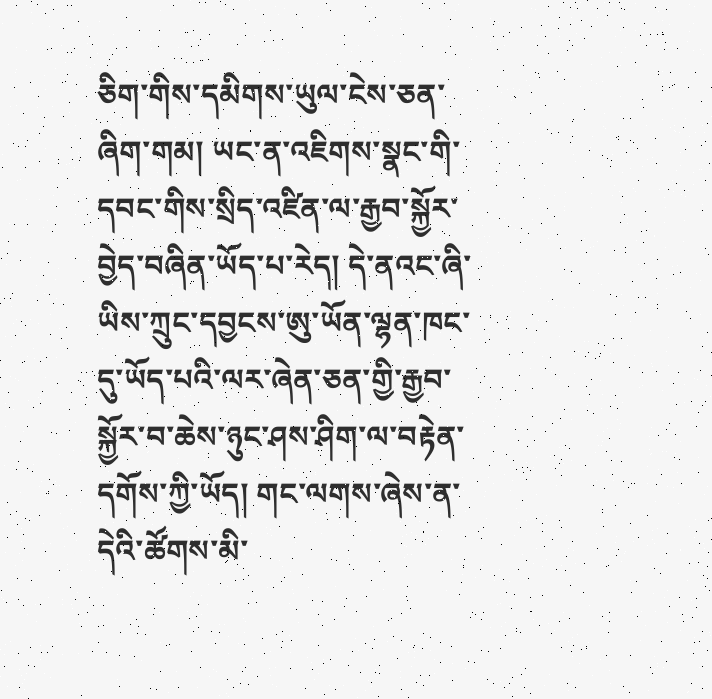ཅིག་གིས་དམིགས་ཡུལ་ངེས་ཅན་ཞིག་གམ། ཡང་ན་འཇིགས་སྣང་གི་དབང་གིས་སྲིད་འཛིན་ལ་རྒྱབ་སྐྱོར་བྱེད་བཞིན་ཡོད་པ་རེད། དེ་ནའང་ཞི་ཡིས་ཀྲུང་དབྱངས་ཨུ་ཡོན་ལྷན་ཁང་དུ་ཡོད་པའི་ལར་ཞེན་ཅན་གྱི་རྒྱབ་སྐྱོར་བ་ཆེས་ཉུང་ཤས་ཤིག་ལ་བརྟེན་དགོས་ཀྱི་ཡོད། གང་ལགས་ཞེས་ན་དེའི་ཚོགས་མི་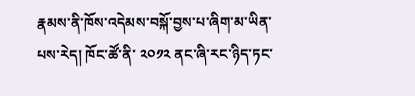རྣམས་ནི་ཁོས་འདེམས་བསྐོ་བྱས་པ་ཞིག་མ་ཡིན་པས་རེད། ཁོང་ཚོ་ནི་ ༢༠༡༢ ནང་ཞི་རང་ཉིད་ཏང་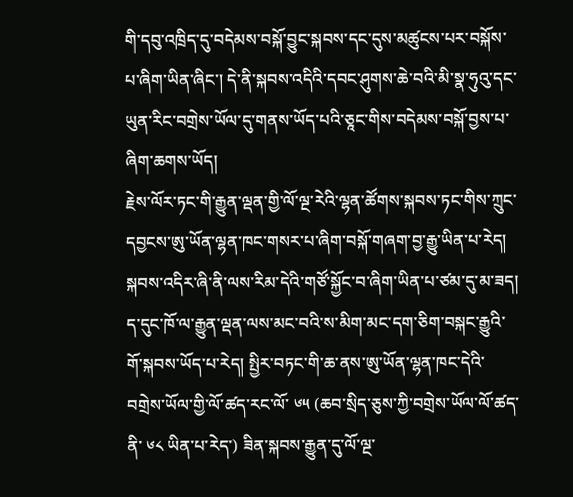གི་དབུ་འཁྲིད་དུ་བདེམས་བསྐོ་བྱུང་སྐབས་དང་དུས་མཚུངས་པར་བསྐོས་པ་ཞིག་ཡིན་ཞིང་། དེ་ནི་སྐབས་འདིའི་དབང་ཤུགས་ཆེ་བའི་མི་སྣ་ཧུའུ་དང་ཡུན་རིང་བགྲེས་ཡོལ་དུ་གནས་ཡོད་པའི་ཅཱང་གིས་བདེམས་བསྐོ་བྱས་པ་ཞིག་ཆགས་ཡོད།
རྗེས་ལོར་ཏང་གི་རྒྱུན་ལྡན་གྱི་ལོ་ལྔ་རེའི་ལྷན་ཚོགས་སྐབས་ཏང་གིས་ཀྲུང་དབྱངས་ཨུ་ཡོན་ལྷན་ཁང་གསར་པ་ཞིག་བསྐོ་གཞག་བྱ་རྒྱུ་ཡིན་པ་རེད། སྐབས་འདིར་ཞི་ནི་ལས་རིམ་དེའི་གཙོ་སྐྱོང་བ་ཞིག་ཡིན་པ་ཙམ་དུ་མ་ཟད། ད་དུང་ཁོ་ལ་རྒྱུན་ལྡན་ལས་མང་བའི་ས་མིག་མང་དག་ཅིག་བསྐང་རྒྱུའི་གོ་སྐབས་ཡོད་པ་རེད། སྤྱིར་བཏང་གི་ཆ་ནས་ཨུ་ཡོན་ལྷན་ཁང་དེའི་བགྲེས་ཡོལ་གྱི་ལོ་ཚད་རང་ལོ་ ༦༥ (ཆབ་སྲིད་ཅུས་ཀྱི་བགྲེས་ཡོལ་ལོ་ཚད་ནི་ ༦༨ ཡིན་པ་རེད་) ཟིན་སྐབས་རྒྱུན་དུ་ལོ་ལྔ་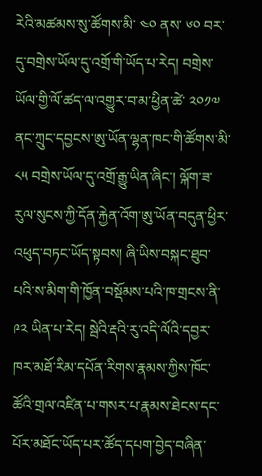རེའི་མཚམས་སུ་ཚོགས་མི་ ༤༠ ནས་ ༦༠ བར་དུ་བགྲེས་ཡོལ་དུ་འགྲོ་གི་ཡོད་པ་རེད། བགྲེས་ཡོལ་གྱི་ལོ་ཚད་ལ་འགྱུར་བ་མ་ཕྱིན་ཚེ་ ༢༠༡༧ ནང་ཀྲུང་དབྱངས་ཨུ་ཡོན་ལྷན་ཁང་གི་ཚོགས་མི་ ༨༥ བགྲེས་ཡོལ་དུ་འགྲོ་རྒྱུ་ཡིན་ཞིང་། ལྐོག་ཟ་རུལ་སུངས་ཀྱི་དོན་རྐྱེན་འོག་ཨུ་ཡོན་བདུན་ཕྱིར་འཕུད་བཏང་ཡོད་སྟབས། ཞི་ཡིས་བསྐང་ཐུབ་པའི་ས་མིག་གི་ཁྱོན་བསྡོམས་པའི་ཁ་གྲངས་ནི་ ༩༢ ཡིན་པ་རེད། སྦེའི་རྡའི་རུ་འདི་ལོའི་དབྱར་ཁར་མཐོ་རིམ་དཔོན་རིགས་རྣམས་ཀྱིས་ཁོང་ཚོའི་གྲལ་འཛིན་པ་གསར་པ་རྣམས་ཐེངས་དང་པོར་མཐོང་ཡོད་པར་ཚོད་དཔག་བྱེད་བཞིན་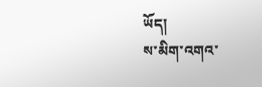ཡོད།
ས་མིག་འགའ་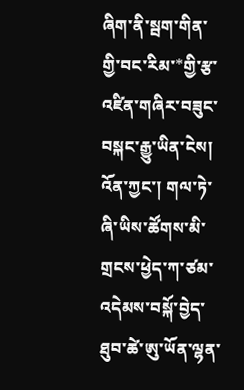ཞིག་ནི་སྦག་གིན་གྱི་བང་རིམ་*གྱི་རྩ་འཛིན་གཞིར་བཟུང་བསྐང་རྒྱུ་ཡིན་ངེས། འོན་ཀྱང་། གལ་ཏེ་ཞི་ཡིས་ཚོགས་མི་གྲངས་ཕྱེད་ཀ་ཙམ་འདེམས་བསྐོ་བྱེད་ཐུབ་ཚེ་ཨུ་ཡོན་ལྷན་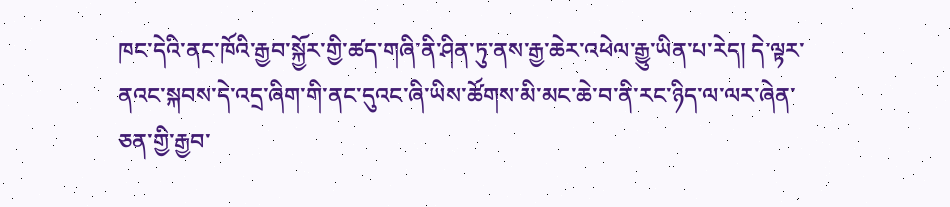ཁང་དེའི་ནང་ཁོའི་རྒྱབ་སྐྱོར་གྱི་ཚད་གཞི་ནི་ཤིན་ཏུ་ནས་རྒྱ་ཆེར་འཕེལ་རྒྱུ་ཡིན་པ་རེད། དེ་ལྟར་ནའང་སྐབས་དེ་འདྲ་ཞིག་གི་ནང་དུའང་ཞི་ཡིས་ཚོགས་མི་མང་ཆེ་བ་ནི་རང་ཉིད་ལ་ལར་ཞེན་ཅན་གྱི་རྒྱབ་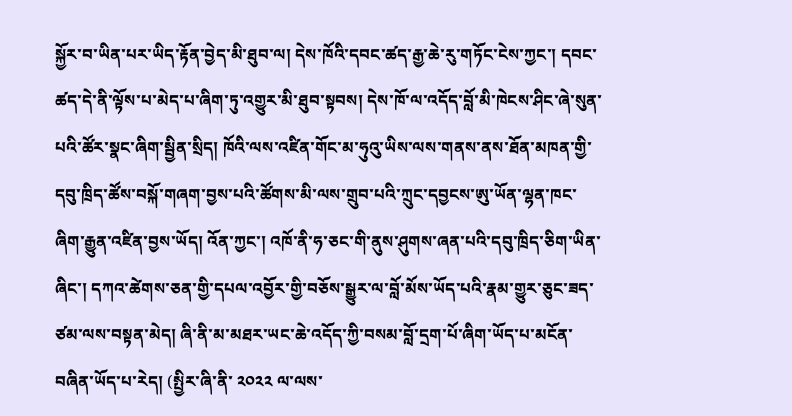སྐྱོར་བ་ཡིན་པར་ཡིད་རྟོན་བྱེད་མི་ཐུབ་ལ། དེས་ཁོའི་དབང་ཚད་རྒྱ་ཆེ་རུ་གཏོང་ངེས་ཀྱང་། དབང་ཚད་དེ་ནི་ལྟོས་པ་མེད་པ་ཞིག་ཏུ་འགྱུར་མི་ཐུབ་སྟབས། དེས་ཁོ་ལ་འདོད་བློ་མི་ཁེངས་ཤིང་ཞེ་སུན་པའི་ཚོར་སྣང་ཞིག་སྦྱིན་སྲིད། ཁོའི་ལས་འཛིན་གོང་མ་ཧུའུ་ཡིས་ལས་གནས་ནས་ཐོན་མཁན་གྱི་དབུ་ཁྲིད་ཚོས་བསྐོ་གཞག་བྱས་པའི་ཚོགས་མི་ལས་གྲུབ་པའི་ཀྲུང་དབྱངས་ཨུ་ཡོན་ལྷན་ཁང་ཞིག་རྒྱུན་འཛིན་བྱས་ཡོད། འོན་ཀྱང་། འཁོ་ནི་ཧ་ཅང་གི་ནུས་ཤུགས་ཞན་པའི་དབུ་ཁྲིད་ཅིག་ཡིན་ཞིང་། དཀའ་ཚེགས་ཅན་གྱི་དཔལ་འབྱོར་གྱི་བཅོས་སྒྱུར་ལ་བློ་མོས་ཡོད་པའི་རྣམ་གྱུར་ཅུང་ཟད་ཙམ་ལས་བསྟན་མེད། ཞི་ནི་མ་མཐར་ཡང་ཆེ་འདོད་ཀྱི་བསམ་བློ་དྲག་པོ་ཞིག་ཡོད་པ་མངོན་བཞིན་ཡོད་པ་རེད། (སྤྱིར་ཞི་ནི་ ༢༠༢༢ ལ་ལས་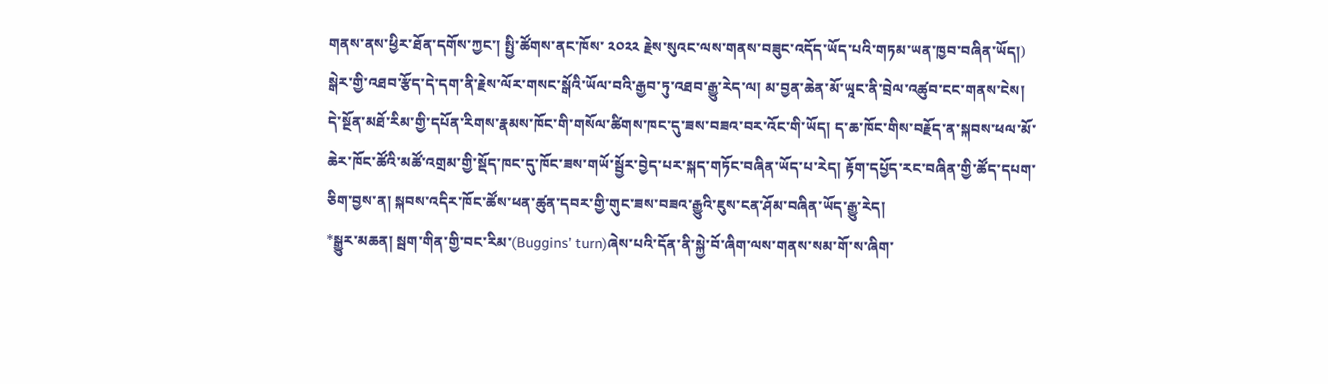གནས་ནས་ཕྱིར་ཐོན་དགོས་ཀྱང་། སྤྱི་ཚོགས་ནང་ཁོས་ ༢༠༢༢ རྗེས་སུའང་ལས་གནས་བཟུང་འདོད་ཡོད་པའི་གཏམ་ཡན་ཁྱབ་བཞིན་ཡོད།)
སྒེར་གྱི་འཐབ་རྩོད་དེ་དག་ནི་རྗེས་ལོར་གསང་སྒོའི་ཡོལ་བའི་རྒྱབ་ཏུ་འཐབ་རྒྱུ་རེད་ལ། མ་བྱན་ཆེན་མོ་ཡཱང་ནི་བྲེལ་འཚུབ་ངང་གནས་ངེས། དེ་སྔོན་མཐོ་རིམ་གྱི་དཔོན་རིགས་རྣམས་ཁོང་གི་གསོལ་ཚིགས་ཁང་དུ་ཟས་བཟའ་བར་འོང་གི་ཡོད། ད་ཆ་ཁོང་གིས་བརྗོད་ན་སྐབས་ཕལ་མོ་ཆེར་ཁོང་ཚོའི་མཚོ་འགྲམ་གྱི་སྡོད་ཁང་དུ་ཁོང་ཟས་གཡོ་སྦྱོར་བྱེད་པར་སྐད་གཏོང་བཞིན་ཡོད་པ་རེད། རྟོག་དཔྱོད་རང་བཞིན་གྱི་ཚོད་དཔག་ཅིག་བྱས་ན། སྐབས་འདིར་ཁོང་ཚོས་ཕན་ཚུན་དབར་གྱི་གུང་ཟས་བཟའ་རྒྱུའི་ཇུས་ངན་ཤོམ་བཞིན་ཡོད་རྒྱུ་རེད།
*སྒྱུར་མཆན། སྦག་གིན་གྱི་བང་རིམ་(Buggins’ turn)ཞེས་པའི་དོན་ནི་སྐྱེ་བོ་ཞིག་ལས་གནས་སམ་གོ་ས་ཞིག་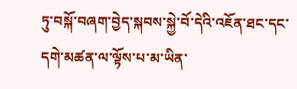ཏུ་བསྐོ་བཞག་བྱེད་སྐབས་སྐྱེ་བོ་དེའི་འཇོན་ཐང་དང་དགེ་མཚན་ལ་ལྟོས་པ་མ་ཡིན་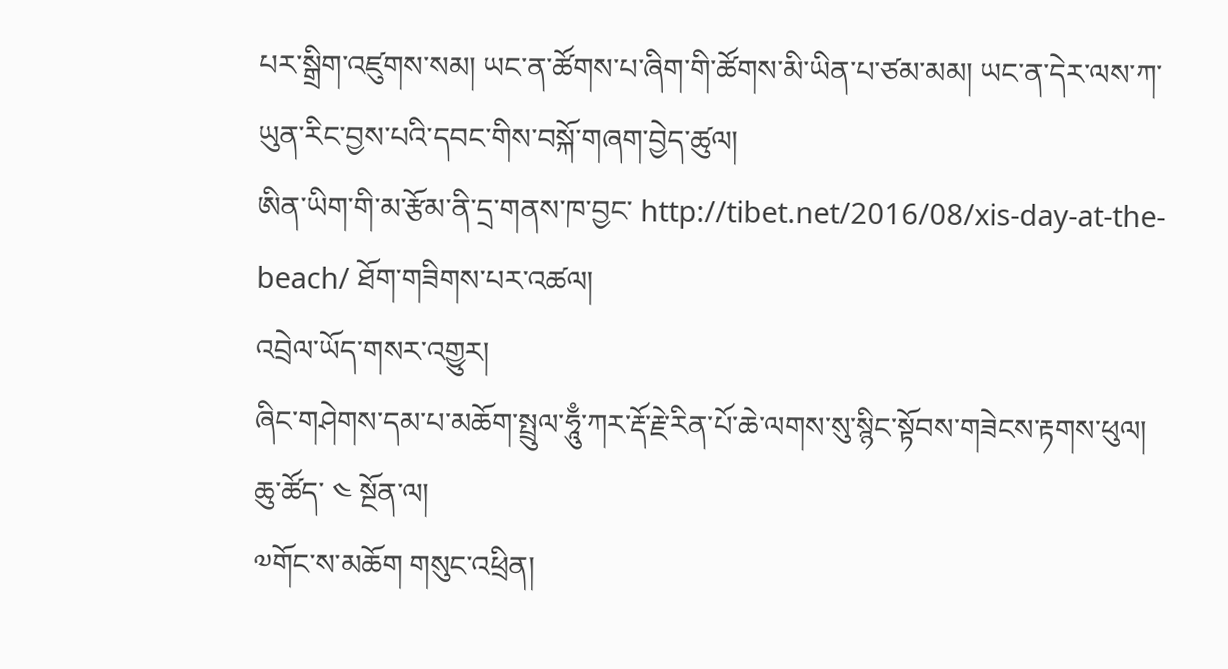པར་སྒྲིག་འཛུགས་སམ། ཡང་ན་ཚོགས་པ་ཞིག་གི་ཚོགས་མི་ཡིན་པ་ཙམ་མམ། ཡང་ན་དེར་ལས་ཀ་ཡུན་རིང་བྱས་པའི་དབང་གིས་བསྐོ་གཞག་བྱེད་ཚུལ།
ཨིན་ཡིག་གི་མ་རྩོམ་ནི་དྲ་གནས་ཁ་བྱང་ http://tibet.net/2016/08/xis-day-at-the-beach/ ཐོག་གཟིགས་པར་འཚལ།
འབྲེལ་ཡོད་གསར་འགྱུར།
ཞིང་གཤེགས་དམ་པ་མཆོག་སྤྲུལ་ཧཱུྃ་ཀར་རྡོ་རྗེ་རིན་པོ་ཆེ་ལགས་སུ་སྙིང་སྟོབས་གཟེངས་རྟགས་ཕུལ།
ཆུ་ཚོད་ ༤ སྔོན་ལ།
༧གོང་ས་མཆོག གསུང་འཕྲིན།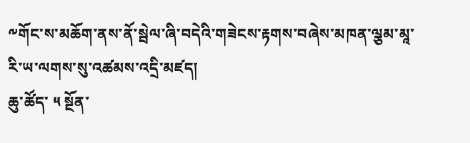༸གོང་ས་མཆོག་ནས་ནོ་སྦེལ་ཞི་བདེའི་གཟེངས་རྟགས་བཞེས་མཁན་ལྕམ་མཱ་རི་ཡ་ལགས་སུ་འཚམས་འདྲི་མཛད།
ཆུ་ཚོད་ ༥ སྔོན་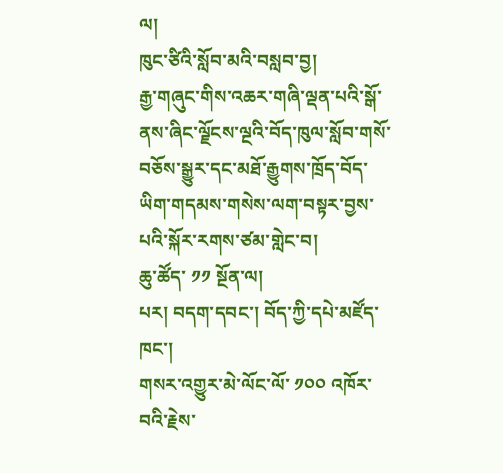ལ།
ཁུང་ཙིའི་སློབ་མའི་བསླབ་བྱ།
རྒྱ་གཞུང་གིས་འཆར་གཞི་ལྡན་པའི་སྒོ་ནས་ཞིང་ལྗོངས་ལྔའི་བོད་ཁུལ་སློབ་གསོ་བཅོས་སྒྱུར་དང་མཐོ་རྒྱུགས་ཁྲོད་བོད་ཡིག་གདམས་གསེས་ལག་བསྟར་བྱས་པའི་སྐོར་རགས་ཙམ་གླེང་བ།
ཆུ་ཚོད་ ༡༡ སྔོན་ལ།
པར། བདག་དབང་། བོད་ཀྱི་དཔེ་མཛོད་ཁང་།
གསར་འགྱུར་མེ་ལོང་ལོ་ ༡༠༠ འཁོར་བའི་རྗེས་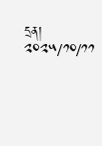དྲན།
༢༠༢༥/༡༠/༡༡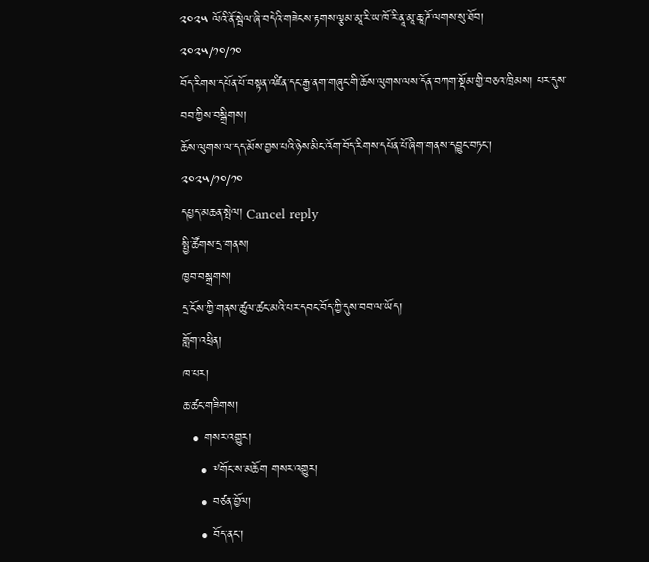༢༠༢༥ ལོའི་ནོ་སྦེལ་ཞི་བདེའི་གཟེངས་རྟགས་ལྕམ་མཱ་རི་ཡ་ཁོ་རི་ནཱ་མཱ་ཆཱ་ཌོ་ལགས་སུ་ཐོབ།
༢༠༢༥/༡༠/༡༠
བོད་རིགས་དཔོན་པོ་བསྟན་འཛིན་དང་རྒྱ་ནག་གཞུང་གི་ཆོས་ལུགས་ལས་དོན་བཀག་སྡོམ་གྱི་བཅའ་ཁྲིམས། པར་དུས་བབ་ཀྱིས་བསྒྲིགས།
ཆོས་ལུགས་ལ་དད་མོས་བྱས་པའི་ཉེས་མིང་འོག་བོད་རིགས་དཔོན་པོ་ཞིག་གནས་དབྱུང་བཏང་།
༢༠༢༥/༡༠/༡༠
དཔྱད་མཆན་སྤེལ། Cancel reply
སྤྱི་ཚོགས་དྲ་གནས།
ཁྱབ་བསྒྲགས།
དྲ་ངོས་ཀྱི་གནས་ཚུལ་ཚང་མའི་པར་དབང་བོད་ཀྱི་དུས་བབ་ལ་ཡོད།
གློག་འཕྲིན།
ཁ་པར།
ཆ་ཚང་གཟིགས།
  • གསར་འགྱུར།
    • ༸གོང་ས་མཆོག གསར་འགྱུར།
    • བཙན་བྱོལ།
    • བོད་ནང་།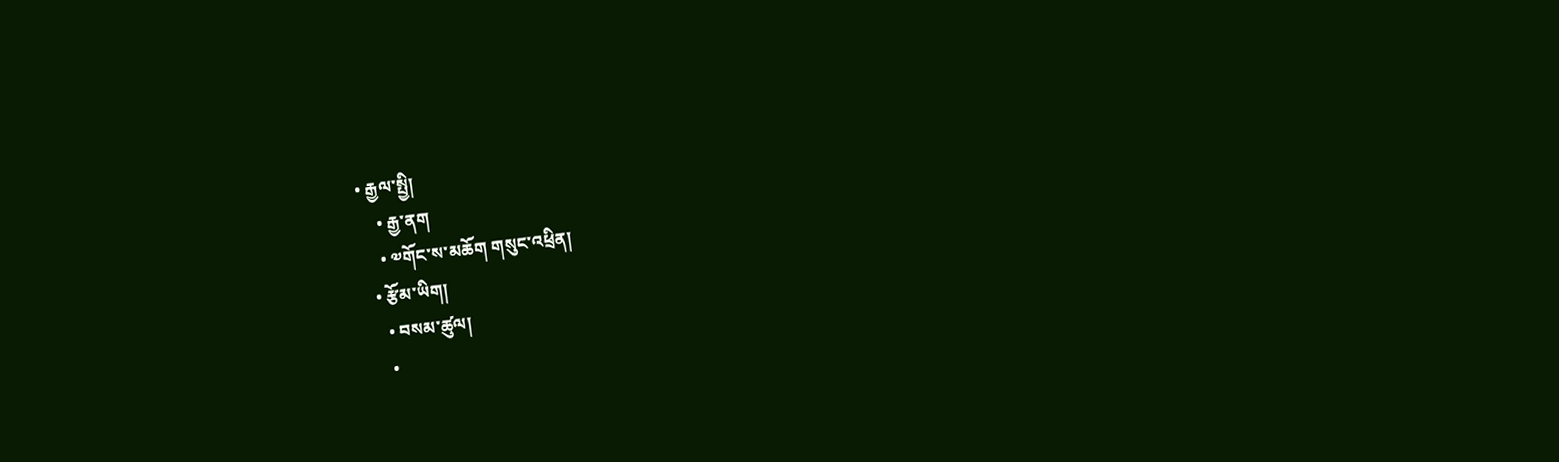• རྒྱལ་སྤྱི།
    • རྒྱ་ནག
    • ༧གོང་ས་མཆོག གསུང་འཕྲིན།
  • རྩོམ་ཡིག།
    • བསམ་ཚུལ།
    •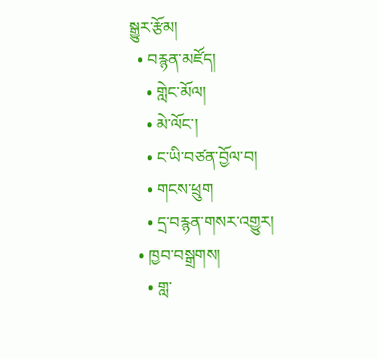སྒྱུར་རྩོམ།
  • བརྙན་མཛོད།
    • གླེང་མོལ།
    • མེ་ལོང་།
    • ང་ཡི་བཙན་བྱོལ་བ།
    • གངས་ཕྲུག
    • དྲ་བརྙན་གསར་འགྱུར།
  • ཁྱབ་བསྒྲགས།
    • གླ་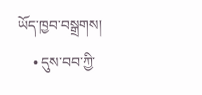ཡོད་ཁྱབ་བསྒྲགས།
    • དུས་བབ་ཀྱི་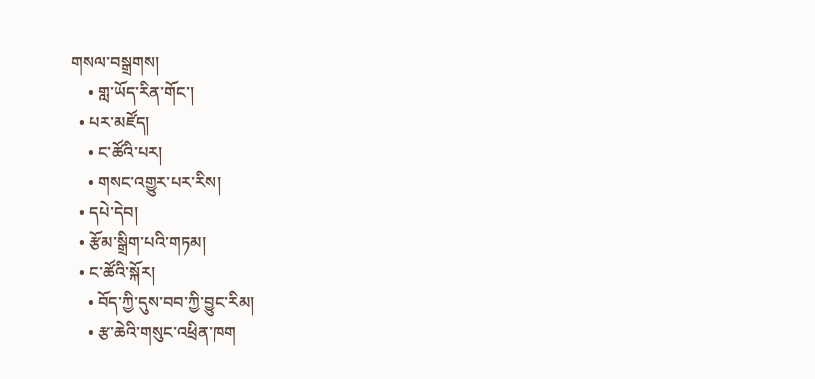གསལ་བསྒྲགས།
    • གླ་ཡོད་རིན་གོང་།
  • པར་མཛོད།
    • ང་ཚོའི་པར།
    • གསང་འགྱུར་པར་རིས།
  • དཔེ་དེབ།
  • རྩོམ་སྒྲིག་པའི་གཏམ།
  • ང་ཚོའི་སྐོར།
    • བོད་ཀྱི་དུས་བབ་ཀྱི་བྱུང་རིམ།
    • རྩ་ཆེའི་གསུང་འཕྲིན་ཁག